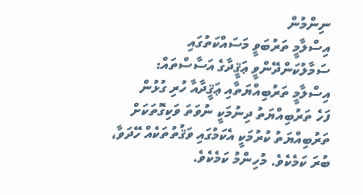ނިންމުން
އިސްލާމީ ތަރުބަވީ މަސައްކަތުގައި ސަމާލުކަންދޭންވީ ޢަޤީދާގެ އަސާސްތައް:
އިސްލާމީ ތަރުބިއްޔަތާއި ޢަޤީދާއާ ހުރި ގުޅުން
ފަހެ ތަރުބިއްޔަތު ދިނުމަކީ ނުވަތަ ވަކިގޮތަކަށް ތަރުބިއްޔަތު ކުރުމަކީ އެކަމުގައި ވަޤުތުތަކެއް ހޭދަވާ، ބުރަ ކަމެކެވެ. މުހިންމު ކަމެކެވެ.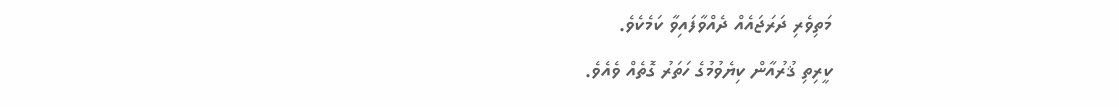މަތިވެރި ދަރަޖައެއް ދެއްވާފައިވާ ކަމެކެވެ.
ކީރިތި ޤުރުއާން ކިޔެވުމުގެ ހަތަރު ގޮތެއް ވެއެވެ.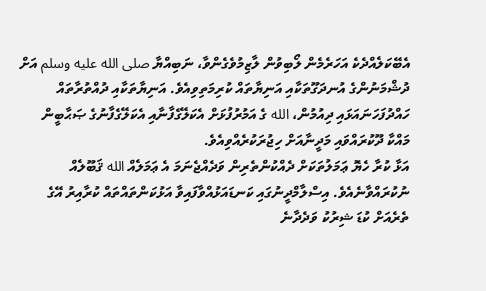އެބޭކަލެއްދެކެ އަހަރެމެން ލޯބިވުން ލާޒިމުވެގެންވާ، ނަބިއްޔާ صلى الله عليه وسلم އަށް ދުޝްމަނުންގެ އުނދަގޫތަކާއި އަނިޔާތައް ކުރިމަތިވިއެވެ. އަނިޔާތަކާއި ދުއްތުރާތައް ހައްދުފަހަނައަޅައި ދިއުމުން، الله ގެ އަމުރުފުޅަށް އެކަލޭގެފާނާއި އެކަލޭގެފާނުގެ ޞަޙާބީން މައްކާ ދޫކުރައްވައި މަދީނާއަށް ހިޖުރަކުރެއްވިއެވެ.
އަޅާ ކުރާ ހެޔޮ ޢަމަލުތަކަށް ދެއްކުންތެރިން ވަދެއްޖެނަމަ އެ ޢަމަލެއް الله ޤަބޫލެއް ނުކުރައްވާނެއެވެ. އިސްލާމްދީނުގައި ކަނޑައަޅުއްވާފައިވާ އަޅުކަންތައްތައް ކުރާއިރު އޭގެ ތެރެއަށް ކުޑަ ޝިރުކު ވަދެދާނެ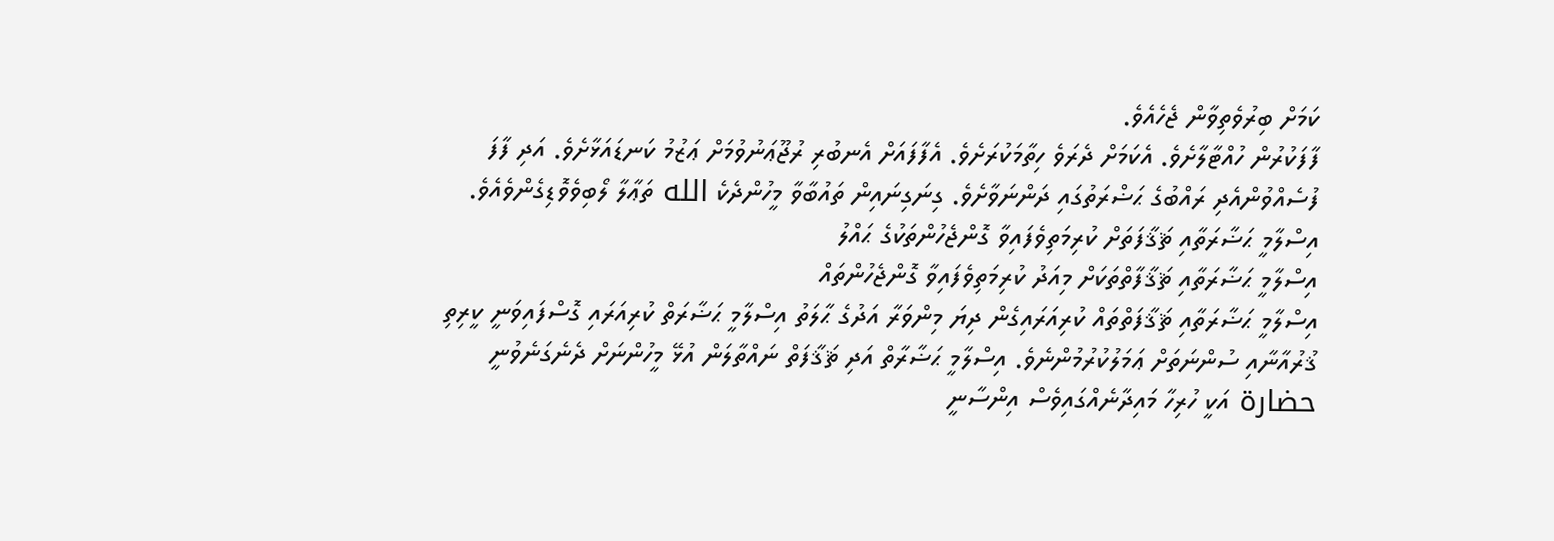ކަމަށް ބިރުވެތިވާން ޖެހެއެވެ.
ފާފަކުރުން ހުއްޓާލާށެވެ. އެކަމަށް ދެރަވެ ހިތާމަކުރަށެވެ. އެފާފައަށް އެނބުރި ރުޖޫޢަނުވުމަށް ޢަޒުމު ކަނޑައަޅާށެވެ. އަދި ފާފަ ފުސެއްވުންއެދި ރައްބުގެ ޙަޟްރަތުގައި ދަންނަވާށެވެ. ގިނަގިނައިން ތައުބާވާ މީހުންދެކެ الله ތަޢާލާ ލޯބިވެވޮޑިގެންވެއެވެ.
އިސްލާމީ ޙަޟާރަތާއި ޘަޤާފަތަށް ކުރިމަތިވެފައިވާ ގޮންޖެހުންތަކުގެ ޙައްލު
އިސްލާމީ ޙަޟާރަތާއި ޘަޤާފާތްތަކަށް މިއަދު ކުރިމަތިވެފައިވާ ގޮންޖެހުންތައް
އިސްލާމީ ޙަޟާރަތާއި ޘަޤާފަތްތައް ކުރިއަރައިގެން ދިޔަ މިންވަރާ އަދުގެ ޙާލަތު އިސްލާމީ ޙަޟާރަތް ކުރިއަރައި ގޮސްފައިވަނީ ކީރިތި ޤުރުއާނާއި ސުންނަތަށް ޢަމަލުކުރުމުންނެވެ. އިސްލާމީ ޙަޟާރާތް އަދި ޘަޤާފަތް ނައްތާލަން އުޅޭ މީހުންނަށް ދެނެގަނެވުނީ
حضارة އަކީ ހުރިހާ މައިދާނެއްގައިވެސް އިންސާނީ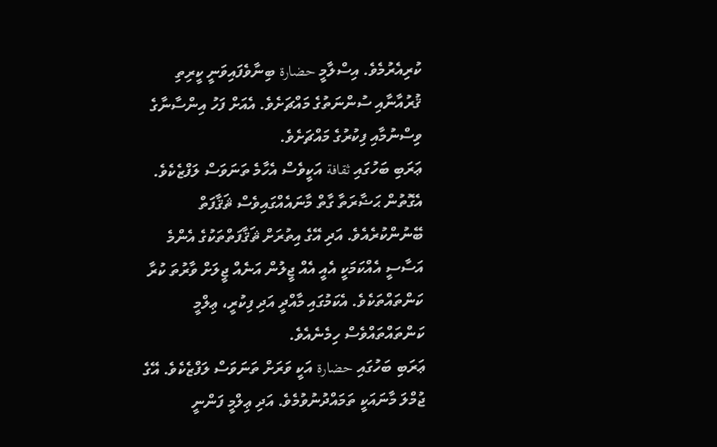ކުރިއެރުމެވެ. އިސްލާމީ حضارة ބިނާވެފައިވަނީ ކީރިތި ޤުރުއާނާއި ސުންނަތުގެ މައްޗަށެވެ. އެއަށް ފަހު އިންސާނާގެ ވިސްނުމާއި ފިކުރުގެ މައްޗަށެވެ.
ޢަރަބި ބަހުގައި ثقافة އަކީވެސް އެހާމެ ތަނަވަސް ލަފްޒެކެވެ. އެގޮތުން ޙަޟާރަތާ ގާތް މާނައެއްގައިވެސް ޘަޤާފަތް ބޭނުންކުރެއެވެ. އަދި އޭގެ އިތުރަށް ޘަޤާފަތްތަކުގެ އެންމެ އަސާސީ އެއްކަމަކީ އެއީ އެއް ޖީލުން އަނެއް ޖީލަށް ވާރުތަ ކުރާ ކަންތައްތަކެވެ. އެކަމުގައި މާއްދީ އަދި ފިކުރީ، ޢިލްމީ ކަންތައްތައްވެސް ހިމެނެއެވެ.
ޢަރަބި ބަހުގައި حضارة އަކީ ވަރަށް ތަނަވަސް ލަފްޒެކެވެ. އޭގެ ޖުމްލަ މާނައަކީ ތަމައްދުނުވުމެވެ. އަދި ޢިލްމީ ފަންނީ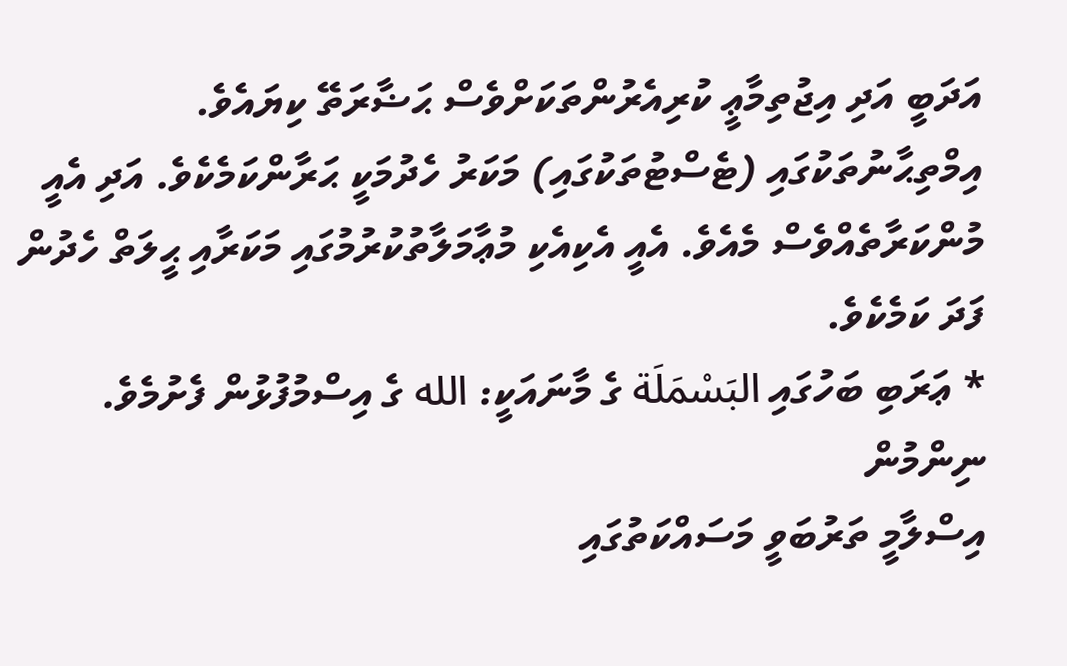އަދަބީ އަދި އިޖުތިމާޢީ ކުރިއެރުންތަކަށްވެސް ޙަޟާރަތޭ ކިޔައެވެ.
އިމްތިޙާނުތަކުގައި (ޓެސްޓުތަކުގައި) މަކަރު ހެދުމަކީ ޙަރާންކަމެކެވެ. އަދި އެއީ މުންކަރާތެއްވެސް މެއެވެ. އެއީ އެކިއެކި މުޢާމަލާތުކުރުމުގައި މަކަރާއި ޙީލަތް ހެދުން ފަދަ ކަމެކެވެ.
* ޢަރަބި ބަހުގައި البَسْمَلَة ގެ މާނައަކީ: الله ގެ އިސްމުފުޅުން ފެށުމެވެ.
ނިންމުން
އިސްލާމީ ތަރުބަވީ މަސައްކަތުގައި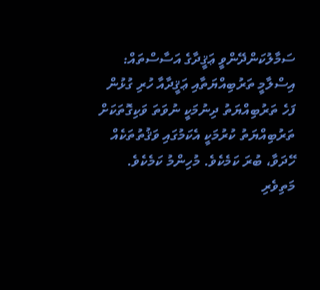ސަމާލުކަންދޭންވީ ޢަޤީދާގެ އަސާސްތައް:
އިސްލާމީ ތަރުބިއްޔަތާއި ޢަޤީދާއާ ހުރި ގުޅުން
ފަހެ ތަރުބިއްޔަތު ދިނުމަކީ ނުވަތަ ވަކިގޮތަކަށް ތަރުބިއްޔަތު ކުރުމަކީ އެކަމުގައި ވަޤުތުތަކެއް ހޭދަވާ، ބުރަ ކަމެކެވެ. މުހިންމު ކަމެކެވެ. މަތިވެރި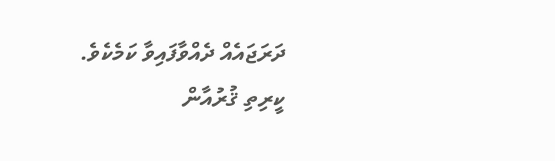ދަރަޖައެއް ދެއްވާފައިވާ ކަމެކެވެ.
ކީރިތި ޤުރުއާން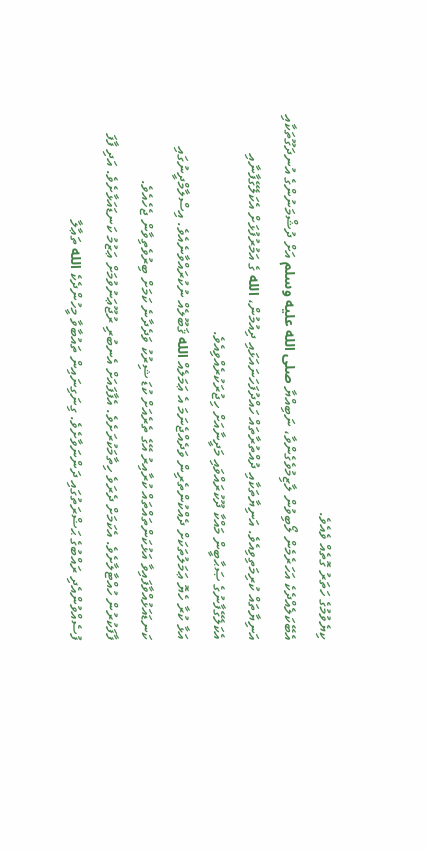ކިޔެވުމުގެ ހަތަރު ގޮތެއް ވެއެވެ.
އެބޭކަލެއްދެކެ އަހަރެމެން ލޯބިވުން ލާޒިމުވެގެންވާ، ނަބިއްޔާ صلى الله عليه وسلم އަށް ދުޝްމަނުންގެ އުނދަގޫތަކާއި އަނިޔާތައް ކުރިމަތިވިއެވެ. އަނިޔާތަކާއި ދުއްތުރާތައް ހައްދުފަހަނައަޅައި ދިއުމުން، الله ގެ އަމުރުފުޅަށް އެކަލޭގެފާނާއި އެކަލޭގެފާނުގެ ޞަޙާބީން މައްކާ ދޫކުރައްވައި މަދީނާއަށް ހިޖުރަކުރެއްވިއެވެ.
އަޅާ ކުރާ ހެޔޮ ޢަމަލުތަކަށް ދެއްކުންތެރިން ވަދެއްޖެނަމަ އެ ޢަމަލެއް الله ޤަބޫލެއް ނުކުރައްވާނެއެވެ. އިސްލާމްދީނުގައި ކަނޑައަޅުއްވާފައިވާ އަޅުކަންތައްތައް ކުރާއިރު އޭގެ ތެރެއަށް ކުޑަ ޝިރުކު ވަދެދާނެ ކަމަށް ބިރުވެތިވާން ޖެހެއެވެ.
ފާފަކުރުން ހުއްޓާލާށެވެ. އެކަމަށް ދެރަވެ ހިތާމަކުރަށެވެ. އެފާފައަށް އެނބުރި ރުޖޫޢަނުވުމަށް ޢަޒުމު ކަނޑައަޅާށެވެ. އަދި ފާފަ ފުސެއްވުންއެދި ރައްބުގެ ޙަޟްރަތުގައި ދަންނަވާށެވެ. ގިނަގިނައިން ތައުބާވާ މީހުންދެކެ الله ތަޢާލާ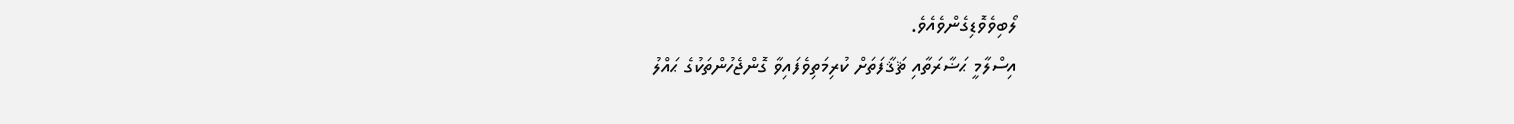ލޯބިވެވޮޑިގެންވެއެވެ.
އިސްލާމީ ޙަޟާރަތާއި ޘަޤާފަތަށް ކުރިމަތިވެފައިވާ ގޮންޖެހުންތަކުގެ ޙައްލު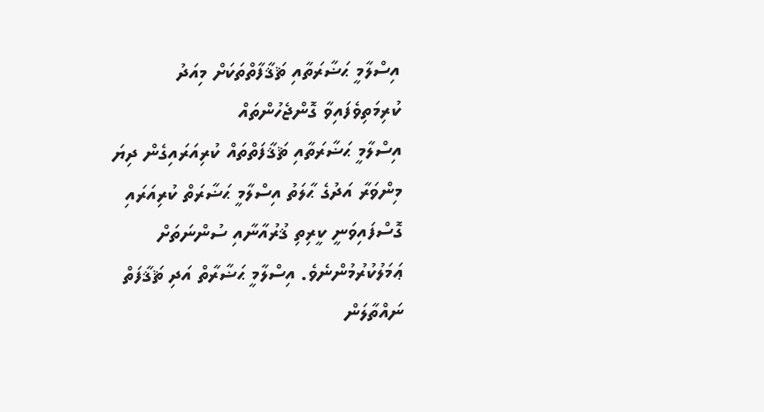އިސްލާމީ ޙަޟާރަތާއި ޘަޤާފާތްތަކަށް މިއަދު ކުރިމަތިވެފައިވާ ގޮންޖެހުންތައް
އިސްލާމީ ޙަޟާރަތާއި ޘަޤާފަތްތައް ކުރިއަރައިގެން ދިޔަ މިންވަރާ އަދުގެ ޙާލަތު އިސްލާމީ ޙަޟާރަތް ކުރިއަރައި ގޮސްފައިވަނީ ކީރިތި ޤުރުއާނާއި ސުންނަތަށް ޢަމަލުކުރުމުންނެވެ. އިސްލާމީ ޙަޟާރާތް އަދި ޘަޤާފަތް ނައްތާލަން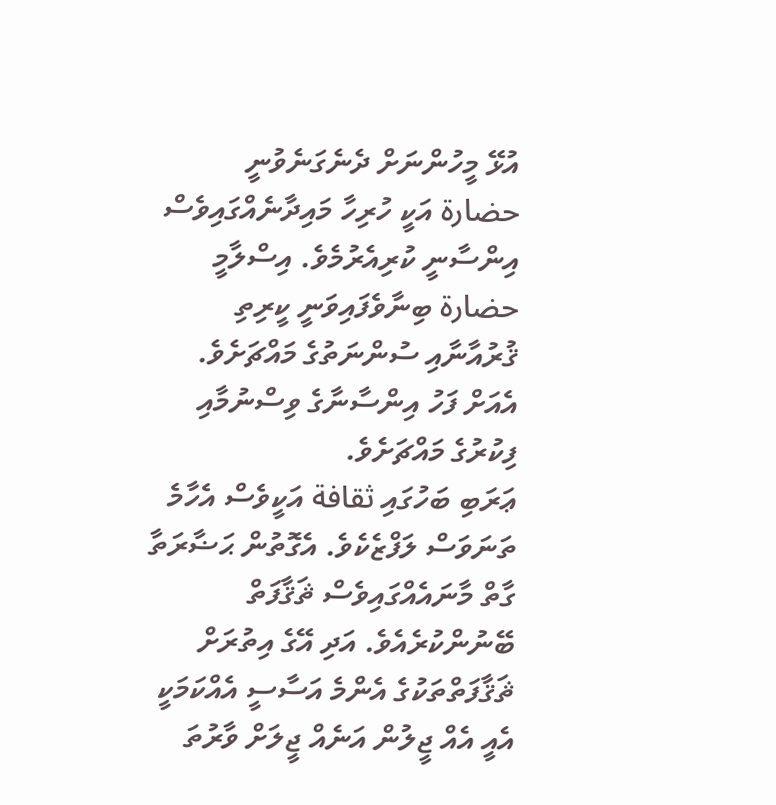އުޅޭ މީހުންނަށް ދެނެގަނެވުނީ
حضارة އަކީ ހުރިހާ މައިދާނެއްގައިވެސް އިންސާނީ ކުރިއެރުމެވެ. އިސްލާމީ حضارة ބިނާވެފައިވަނީ ކީރިތި ޤުރުއާނާއި ސުންނަތުގެ މައްޗަށެވެ. އެއަށް ފަހު އިންސާނާގެ ވިސްނުމާއި ފިކުރުގެ މައްޗަށެވެ.
ޢަރަބި ބަހުގައި ثقافة އަކީވެސް އެހާމެ ތަނަވަސް ލަފްޒެކެވެ. އެގޮތުން ޙަޟާރަތާ ގާތް މާނައެއްގައިވެސް ޘަޤާފަތް ބޭނުންކުރެއެވެ. އަދި އޭގެ އިތުރަށް ޘަޤާފަތްތަކުގެ އެންމެ އަސާސީ އެއްކަމަކީ އެއީ އެއް ޖީލުން އަނެއް ޖީލަށް ވާރުތަ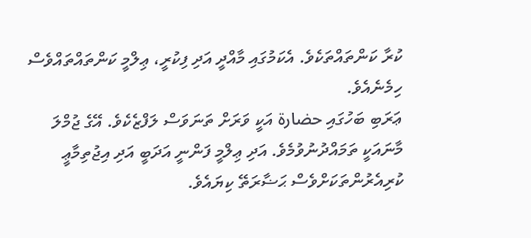ކުރާ ކަންތައްތަކެވެ. އެކަމުގައި މާއްދީ އަދި ފިކުރީ، ޢިލްމީ ކަންތައްތައްވެސް ހިމެނެއެވެ.
ޢަރަބި ބަހުގައި حضارة އަކީ ވަރަށް ތަނަވަސް ލަފްޒެކެވެ. އޭގެ ޖުމްލަ މާނައަކީ ތަމައްދުނުވުމެވެ. އަދި ޢިލްމީ ފަންނީ އަދަބީ އަދި އިޖުތިމާޢީ ކުރިއެރުންތަކަށްވެސް ޙަޟާރަތޭ ކިޔައެވެ.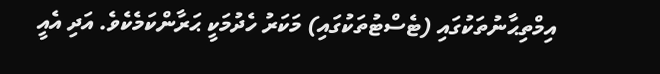އިމްތިޙާނުތަކުގައި (ޓެސްޓުތަކުގައި) މަކަރު ހެދުމަކީ ޙަރާންކަމެކެވެ. އަދި އެއީ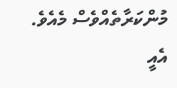މުންކަރާތެއްވެސް މެއެވެ. އެއީ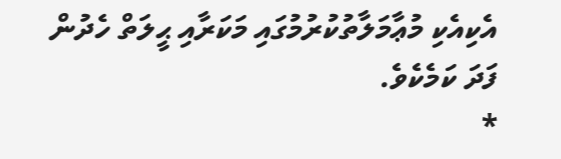އެކިއެކި މުޢާމަލާތުކުރުމުގައި މަކަރާއި ޙީލަތް ހެދުން ފަދަ ކަމެކެވެ.
*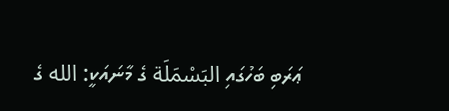ޢަރަބި ބަހުގައި البَسْمَلَة ގެ މާނައަކީ: الله ގެ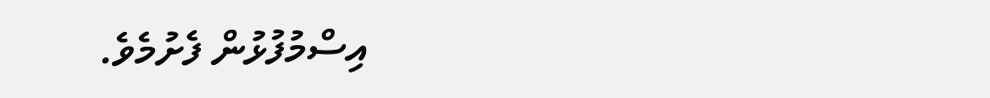އިސްމުފުޅުން ފެށުމެވެ.